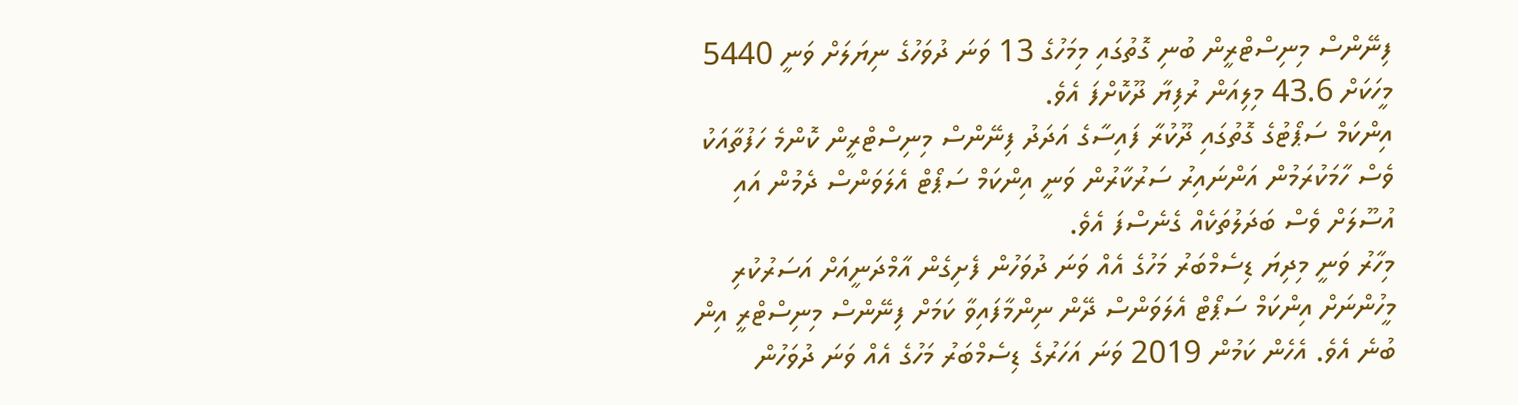ފިނޭންސް މިނިސްޓްރީން ބުނި ގޮތުގައި މިމަހުގެ 13 ވަނަ ދުވަހުގެ ނިޔަލަށް ވަނީ 5440 މީހަކަށް 43.6 މިލިއަން ރުފިޔާ ދޫކޮށްފަ އެވެ.
އިންކަމް ސަޕޯޓުގެ ގޮތުގައި ދޫކުރާ ފައިސާގެ އަދަދު ފިނޭންސް މިނިސްޓްރީން ކޮންމެ ހަފުތާއަކު ވެސް ހާމަކުރަމުން އަންނައިރު ސަރުކާރުން ވަނީ އިންކަމް ސަޕޯޓް އެލަވަންސް ދެމުން އައި އުސޫލަށް ވެސް ބަދަލުތަކެއް ގެނެސްފަ އެވެ.
މިހާރު ވަނީ މިދިޔަ ޑިސެމްބަރު މަހުގެ އެއް ވަނަ ދުވަހުން ފެށިގެން އާމްދަނީއަށް އަސަރުކުރި މީހުންނަށް އިންކަމް ސަޕޯޓް އެލަވަންސް ދޭން ނިންމާފައިވާ ކަމަށް ފިނޭންސް މިނިސްޓްރީ އިން ބުނެ އެވެ. އެހެން ކަމުން 2019 ވަނަ އަހަރުގެ ޑިސެމްބަރު މަހުގެ އެއް ވަނަ ދުވަހުން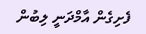ފެށިގެން އާމްދަނީ ލިބުން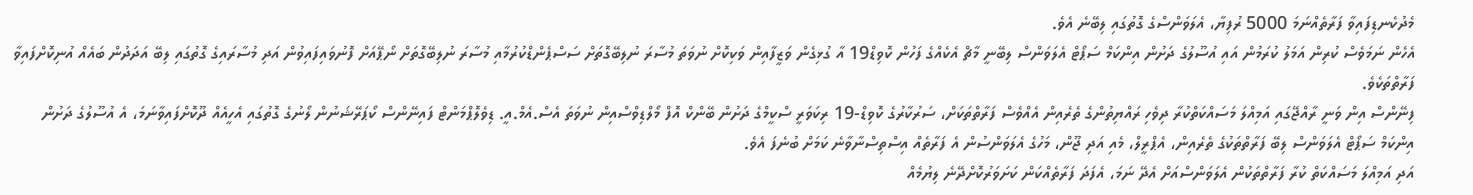މެދުކެނޑިފައިވާ ފަރާތެއްނަމަ 5000 ރުފިޔާ، އެލަވަންސްގެ ގޮތުގައި ލިބޭނެ އެވެ.
އެހެން ނަމަވެސް ކުރިން އަމަލު ކުރަމުން އައި އުސޫލުގެ ދަށުން އިންކަމް ސަޕޯޓް އެލަވަންސް ލިބޭނީ މާޗް އެކެއްގެ ފަހުން ކޮވިޑް19 އާ ގުޅިގެން ވަޒީފާއިން ވަކިކޮށް ނުވަތަ މުސާރަ ނުލިބޭގޮތަށް ސަސްޕެންޑްކުރުމާއި މުސާރަ ނުލިބޭގޮތަށް ނޯޕޭއަށް ފޮނުވައިފައިވުން އަދި މުސާރައިގެ ގޮތުގައި ލިބޭ އަދަދުން ބައެއް އުނިކޮށްފައިވާ ފަރާތްތަކެވެ.
ފިނޭންސް އިން ވަނީ ރާއްޖޭގައި އަމިއްލަ މަސައްކަތްކުރާ ދިވެހި ރައްޔިތުންގެ ތެރެއިން އެއްވެސް ފަރާތްތަކަށް، ސަރުކާރުގެ ކޮވިޑް-19 ރިކަވަރީ ސްކީމްގެ ދަށުން ބޭންކް އޮފް މޯލްޑިވްސްއިން ނުވަތަ އެސް.އެމް.އީ. ޑިވެލޮޕްމަންޓް ފައިނޭންސް ކޯޕަރޭޝަނުން ލޯނުގެ ގޮތުގައި އެހީއެއް ދޫކޮށްފައިވާނަމަ، އެ އުސޫލުގެ ދަށުން އިންކަމް ސަޕޯޓް އެލަވަންސް ލިބޭ ފަރާތްތަކުގެ ތެރެއިން، އެޕްރީލް، މެއި އަދި ޖޫން، މަހުގެ އެލަވަންސުން އެ ފަރާތެއް އިސްތިސްނާވާނެ ކަމަށް ބުނެފަ އެވެ.
އަދި އަމިއްލަ މަސައްކަތް ކުރާ ފަރާތްތަކުން އެލަވަންސްއަށް އެދޭ ނަމަ، އެފަދަ ފަރާތެއްކަން ކަށަވަރުކޮށްދޭނެ ލިޔުމެއް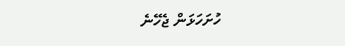ހުށަހަޅަން ޖެހޭނެ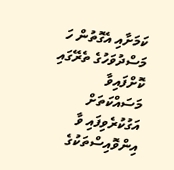ކަމަށާއި އެގޮތުން ހަ މަސްދުވަހުގެ ތެރޭގައި ކޮށްފައިވާ މަސައްކަތަށް އަގުކުރެވިފައި ވާ އިންވޮއިސްތަކުގެ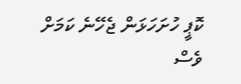ކޮޕީ ހުށަހަޅަން ޖެހޭނެ ކަމަށް ވެސް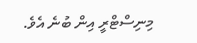މިނިސްޓްރީ އިން ބުނެ އެވެ.